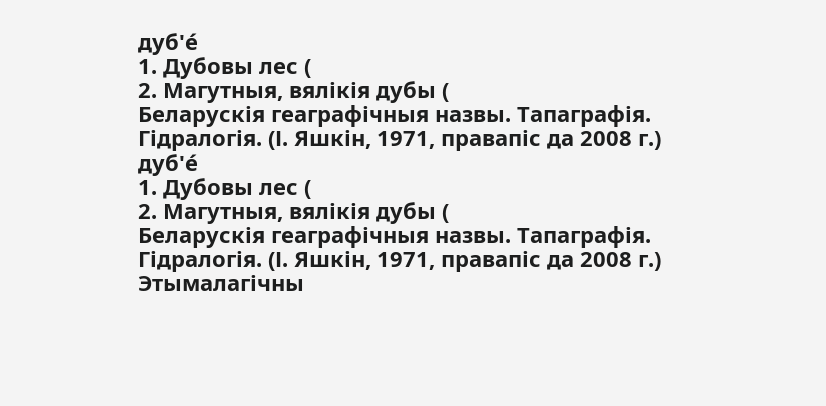дуб'е́
1. Дубовы лес (
2. Магутныя, вялікія дубы (
Беларускія геаграфічныя назвы. Тапаграфія. Гідралогія. (І. Яшкін, 1971, правапіс да 2008 г.)
дуб'е́
1. Дубовы лес (
2. Магутныя, вялікія дубы (
Беларускія геаграфічныя назвы. Тапаграфія. Гідралогія. (І. Яшкін, 1971, правапіс да 2008 г.)
Этымалагічны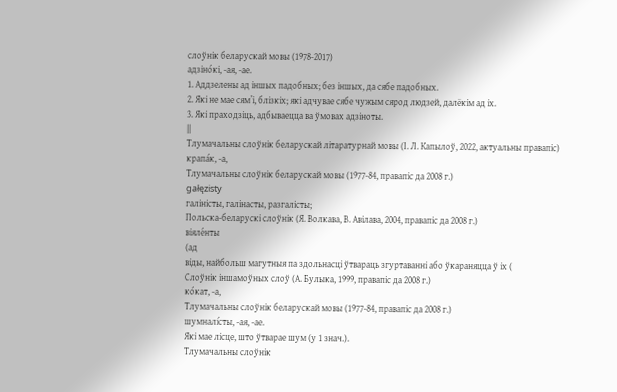слоўнік беларускай мовы (1978-2017)
адзіно́кі, -ая, -ае.
1. Аддзелены ад іншых падобных; без іншых, да сябе падобных.
2. Які не мае сям’і, блізкіх; які адчувае сябе чужым сярод людзей, далёкім ад іх.
3. Які праходзіць, адбываецца ва ўмовах адзіноты.
||
Тлумачальны слоўнік беларускай літаратурнай мовы (І. Л. Капылоў, 2022, актуальны правапіс)
крапа́к, ‑а,
Тлумачальны слоўнік беларускай мовы (1977-84, правапіс да 2008 г.)
gałęzisty
галіністы, галінасты, разгалісты;
Польска-беларускі слоўнік (Я. Волкава, В. Авілава, 2004, правапіс да 2008 г.)
віяле́нты
(ад
віды, найбольш магутныя па здольнасці ўтвараць згуртаванні або ўкараняцца ў іх (
Слоўнік іншамоўных слоў (А. Булыка, 1999, правапіс да 2008 г.)
ко́кат, ‑а,
Тлумачальны слоўнік беларускай мовы (1977-84, правапіс да 2008 г.)
шумналі́сты, ‑ая, ‑ае.
Які мае лісце, што ўтварае шум (у 1 знач.).
Тлумачальны слоўнік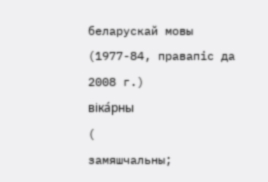беларускай мовы (1977-84, правапіс да 2008 г.)
віка́рны
(
замяшчальны;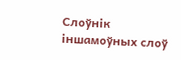Слоўнік іншамоўных слоў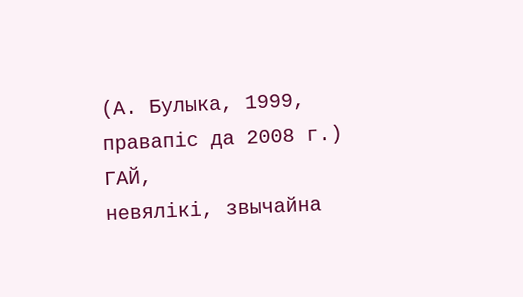(А. Булыка, 1999, правапіс да 2008 г.)
ГАЙ,
невялікі, звычайна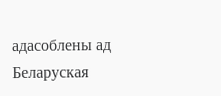адасоблены ад
Беларуская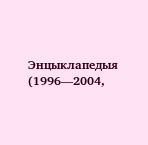Энцыклапедыя (1996—2004,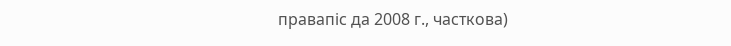правапіс да 2008 г., часткова)